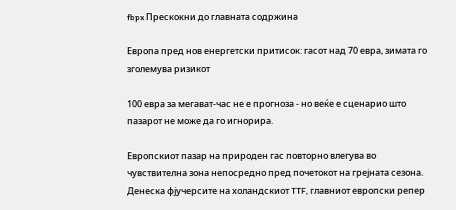fbpx Прескокни до главната содржина

Европа пред нов енергетски притисок: гасот над 70 евра, зимата го зголемува ризикот

100 евра за мегават-час не е прогноза - но веќе е сценарио што пазарот не може да го игнорира.

Европскиот пазар на природен гас повторно влегува во чувствителна зона непосредно пред почетокот на грејната сезона. Денеска фјучерсите на холандскиот TTF, главниот европски репер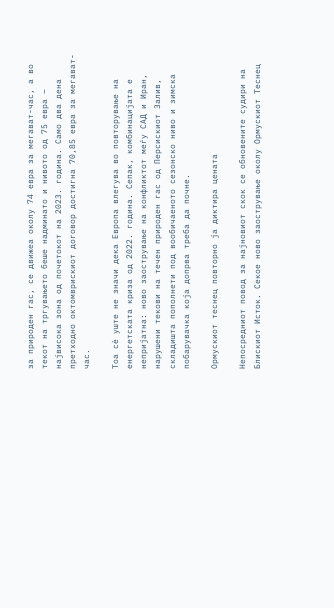за природен гас, се движеа околу 74 евра за мегават-час, а во текот на тргувањето беше надминато и нивото од 75 евра – највисока зона од почетокот на 2023. година. Само два дена претходно октомврискиот договор достигна 70,85 евра за мегават-час.

Тоа сè уште не значи дека Европа влегува во повторување на енергетската криза од 2022. година. Сепак, комбинацијата е непријатна: ново заострување на конфликтот меѓу САД и Иран, нарушени текови на течен природен гас од Персискиот Залив, складишта пополнети под вообичаеното сезонско ниво и зимска побарувачка која допрва треба да почне.

Ормускиот теснец повторно ја диктира цената

Непосредниот повод за најновиот скок се обновените судири на Блискиот Исток. Секое ново заострување околу Ормускиот Теснец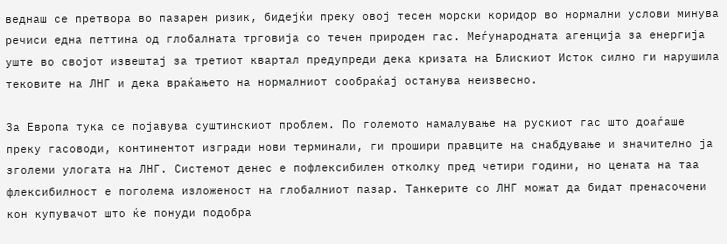веднаш се претвора во пазарен ризик, бидејќи преку овој тесен морски коридор во нормални услови минува речиси една петтина од глобалната трговија со течен природен гас. Меѓународната агенција за енергија уште во својот извештај за третиот квартал предупреди дека кризата на Блискиот Исток силно ги нарушила тековите на ЛНГ и дека враќањето на нормалниот сообраќај останува неизвесно.

За Европа тука се појавува суштинскиот проблем. По големото намалување на рускиот гас што доаѓаше преку гасоводи, континентот изгради нови терминали, ги прошири правците на снабдување и значително ја зголеми улогата на ЛНГ. Системот денес е пофлексибилен отколку пред четири години, но цената на таа флексибилност е поголема изложеност на глобалниот пазар. Танкерите со ЛНГ можат да бидат пренасочени кон купувачот што ќе понуди подобра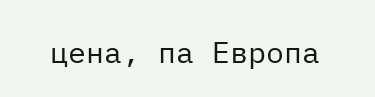цена, па Европа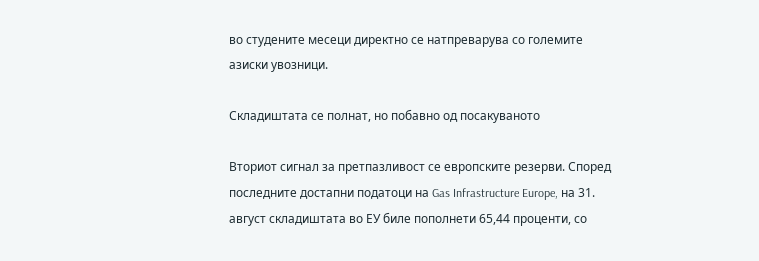во студените месеци директно се натпреварува со големите азиски увозници.

Складиштата се полнат, но побавно од посакуваното

Вториот сигнал за претпазливост се европските резерви. Според последните достапни податоци на Gas Infrastructure Europe, на 31. август складиштата во ЕУ биле пополнети 65,44 проценти, со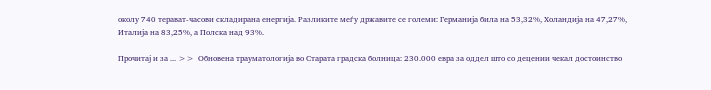околу 740 терават-часови складирана енергија. Разликите меѓу државите се големи: Германија била на 53,32%, Холандија на 47,27%, Италија на 83,25%, а Полска над 93%.

Прочитај и за ... >>  Обновена трауматологија во Старата градска болница: 230.000 евра за оддел што со децении чекал достоинство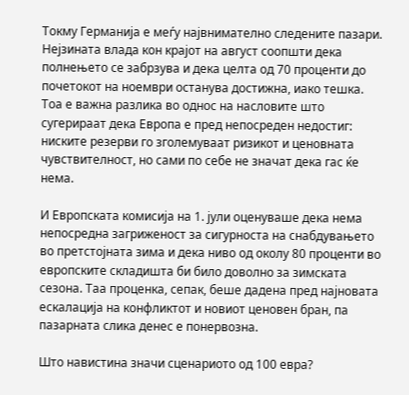Токму Германија е меѓу највнимателно следените пазари. Нејзината влада кон крајот на август соопшти дека полнењето се забрзува и дека целта од 70 проценти до почетокот на ноември останува достижна, иако тешка. Тоа е важна разлика во однос на насловите што сугерираат дека Европа е пред непосреден недостиг: ниските резерви го зголемуваат ризикот и ценовната чувствителност, но сами по себе не значат дека гас ќе нема.

И Европската комисија на 1. јули оценуваше дека нема непосредна загриженост за сигурноста на снабдувањето во претстојната зима и дека ниво од околу 80 проценти во европските складишта би било доволно за зимската сезона. Таа проценка, сепак, беше дадена пред најновата ескалација на конфликтот и новиот ценовен бран, па пазарната слика денес е понервозна.

Што навистина значи сценариото од 100 евра?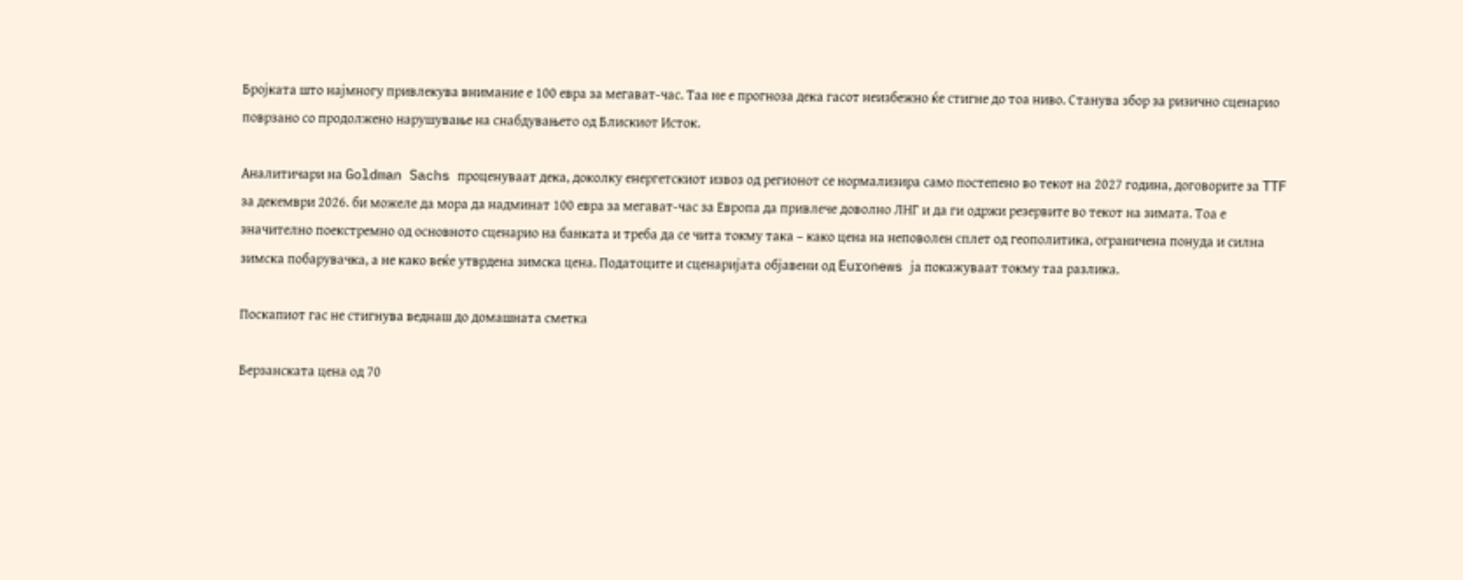Бројката што најмногу привлекува внимание е 100 евра за мегават-час. Таа не е прогноза дека гасот неизбежно ќе стигне до тоа ниво. Станува збор за ризично сценарио поврзано со продолжено нарушување на снабдувањето од Блискиот Исток.

Аналитичари на Goldman Sachs проценуваат дека, доколку енергетскиот извоз од регионот се нормализира само постепено во текот на 2027 година, договорите за TTF за декември 2026. би можеле да мора да надминат 100 евра за мегават-час за Европа да привлече доволно ЛНГ и да ги одржи резервите во текот на зимата. Тоа е значително поекстремно од основното сценарио на банката и треба да се чита токму така – како цена на неповолен сплет од геополитика, ограничена понуда и силна зимска побарувачка, а не како веќе утврдена зимска цена. Податоците и сценаријата објавени од Euronews ја покажуваат токму таа разлика.

Поскапиот гас не стигнува веднаш до домашната сметка

Берзанската цена од 70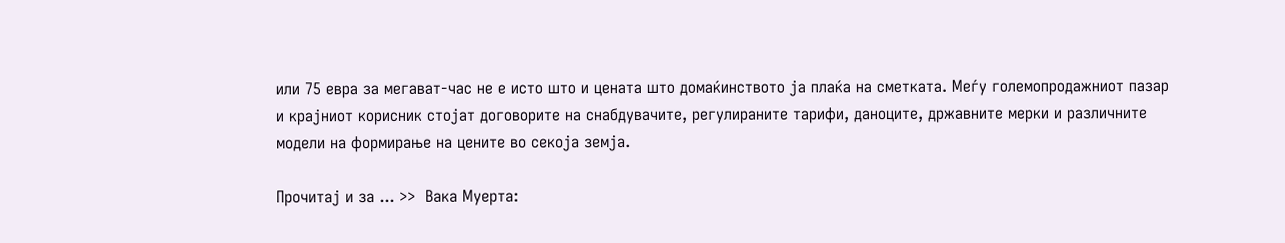или 75 евра за мегават-час не е исто што и цената што домаќинството ја плаќа на сметката. Меѓу големопродажниот пазар и крајниот корисник стојат договорите на снабдувачите, регулираните тарифи, даноците, државните мерки и различните модели на формирање на цените во секоја земја.

Прочитај и за ... >>  Вака Муерта: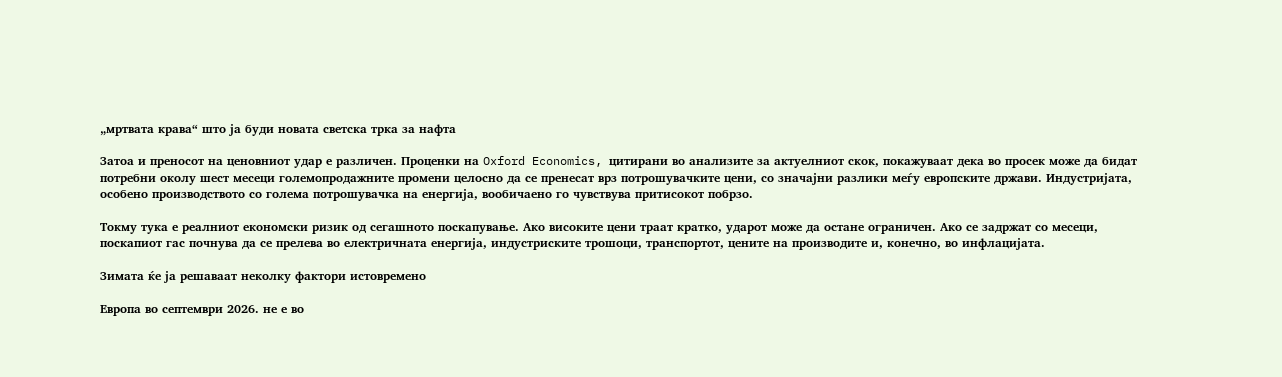„мртвата крава“ што ја буди новата светска трка за нафта

Затоа и преносот на ценовниот удар е различен. Проценки на Oxford Economics, цитирани во анализите за актуелниот скок, покажуваат дека во просек може да бидат потребни околу шест месеци големопродажните промени целосно да се пренесат врз потрошувачките цени, со значајни разлики меѓу европските држави. Индустријата, особено производството со голема потрошувачка на енергија, вообичаено го чувствува притисокот побрзо.

Токму тука е реалниот економски ризик од сегашното поскапување. Ако високите цени траат кратко, ударот може да остане ограничен. Ако се задржат со месеци, поскапиот гас почнува да се прелева во електричната енергија, индустриските трошоци, транспортот, цените на производите и, конечно, во инфлацијата.

Зимата ќе ја решаваат неколку фактори истовремено

Европа во септември 2026. не е во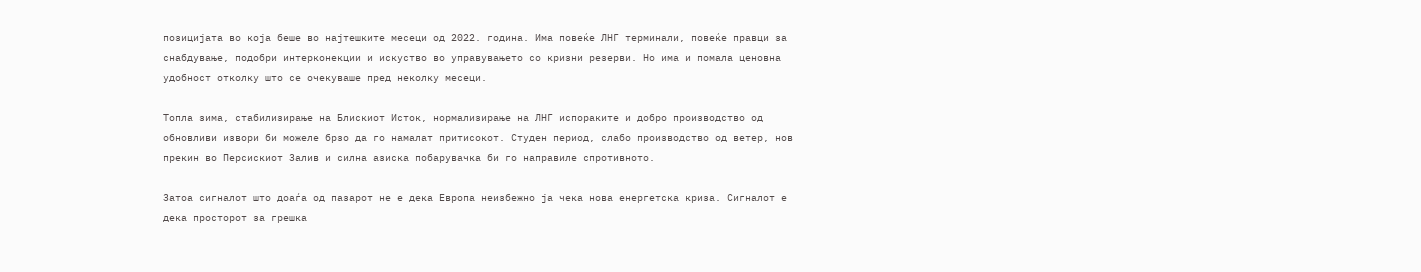позицијата во која беше во најтешките месеци од 2022. година. Има повеќе ЛНГ терминали, повеќе правци за снабдување, подобри интерконекции и искуство во управувањето со кризни резерви. Но има и помала ценовна удобност отколку што се очекуваше пред неколку месеци.

Топла зима, стабилизирање на Блискиот Исток, нормализирање на ЛНГ испораките и добро производство од обновливи извори би можеле брзо да го намалат притисокот. Студен период, слабо производство од ветер, нов прекин во Персискиот Залив и силна азиска побарувачка би го направиле спротивното.

Затоа сигналот што доаѓа од пазарот не е дека Европа неизбежно ја чека нова енергетска криза. Сигналот е дека просторот за грешка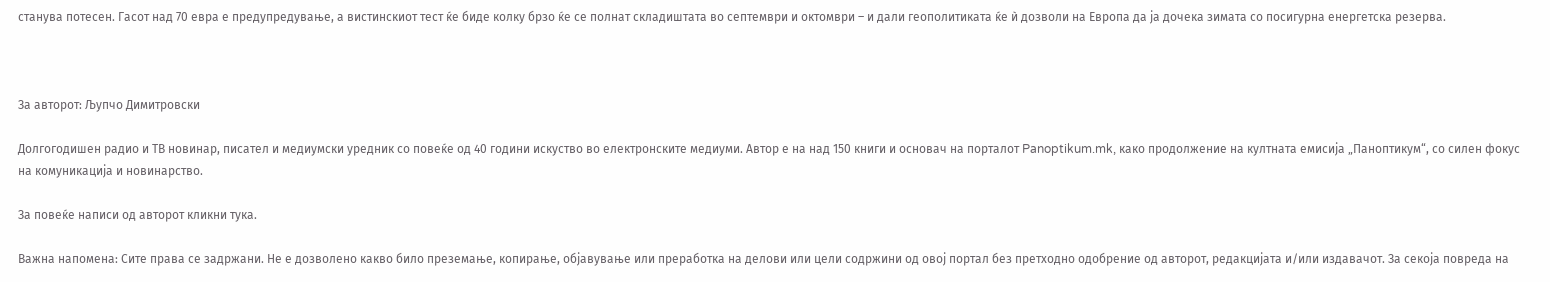станува потесен. Гасот над 70 евра е предупредување, а вистинскиот тест ќе биде колку брзо ќе се полнат складиштата во септември и октомври – и дали геополитиката ќе ѝ дозволи на Европа да ја дочека зимата со посигурна енергетска резерва.



За авторот: Љупчо Димитровски

Долгогодишен радио и ТВ новинар, писател и медиумски уредник со повеќе од 40 години искуство во електронските медиуми. Автор е на над 150 книги и основач на порталот Panoptikum.mk, како продолжение на култната емисија „Паноптикум“, со силен фокус на комуникација и новинарство.

За повеќе написи од авторот кликни тука.

Важна напомена: Сите права се задржани. Не е дозволено какво било преземање, копирање, објавување или преработка на делови или цели содржини од овој портал без претходно одобрение од авторот, редакцијата и/или издавачот. За секоја повреда на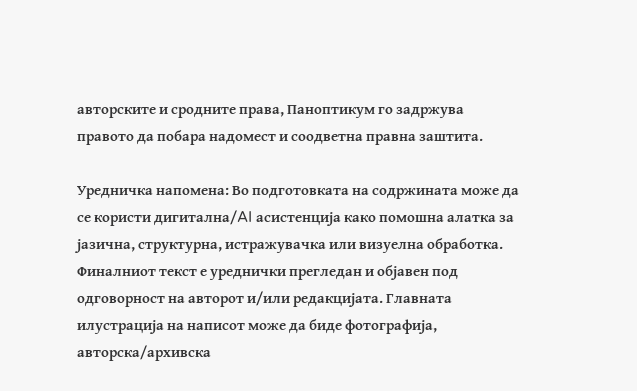авторските и сродните права, Паноптикум го задржува правото да побара надомест и соодветна правна заштита.

Уредничка напомена: Во подготовката на содржината може да се користи дигитална/AI асистенција како помошна алатка за јазична, структурна, истражувачка или визуелна обработка. Финалниот текст е уреднички прегледан и објавен под одговорност на авторот и/или редакцијата. Главната илустрација на написот може да биде фотографија, авторска/архивска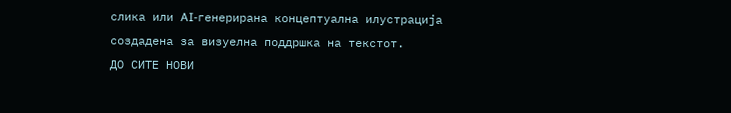слика или AI-генерирана концептуална илустрација создадена за визуелна поддршка на текстот.
ДО СИТЕ НОВИ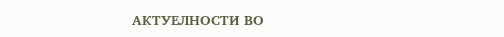АКТУЕЛНОСТИ ВО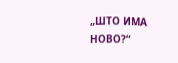„ШТО ИМА НОВО?“